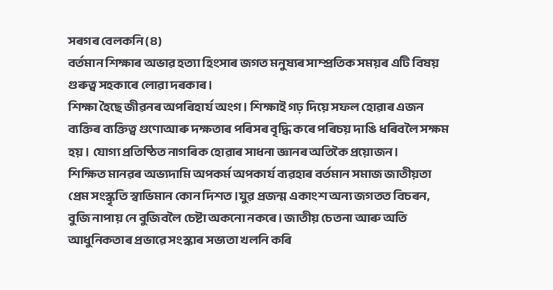সৰগৰ বেলকনি (৪)
বৰ্তমান শিক্ষাৰ অভাৱ হত্যা হিংসাৰ জগত মনুষ্যৰ সাম্প্ৰতিক সময়ৰ এটি বিষয় গুৰুত্ব সহকাৰে লোৱা দৰকাৰ।
শিক্ষা হৈছে জীৱনৰ অপৰিহাৰ্য অংগ। শিক্ষাই গঢ় দিয়ে সফল হোৱাৰ এজন ব্যক্তিৰ ব্যক্তিত্ব গুণোআৰু দক্ষতাৰ পৰিসৰ বৃদ্ধি কৰে পৰিচয় দাঙি ধৰিবলৈ সক্ষম হয় । যোগ্য প্রতিষ্ঠিত নাগৰিক হোৱাৰ সাধনা জ্ঞানৰ অতিকৈ প্ৰয়োজন।
শিক্ষিত মানৱৰ অভ্যদামি অপকর্ম অপকার্য ব্যৱহাৰ বৰ্তমান সমাজ জাতীয়তা প্ৰেম সংস্কৃতি স্বাভিমান কোন দিশত।যুৱ প্রজন্ম একাংশ অন্য জগতত বিচৰন, বুজি নাপায় নে বুজিবলৈ চেষ্টা অকনো নকৰে। জাতীয় চেতনা আৰু অতি আধুনিকতাৰ প্ৰভাৱে সংস্কাৰ সভ্যতা খলনি কৰি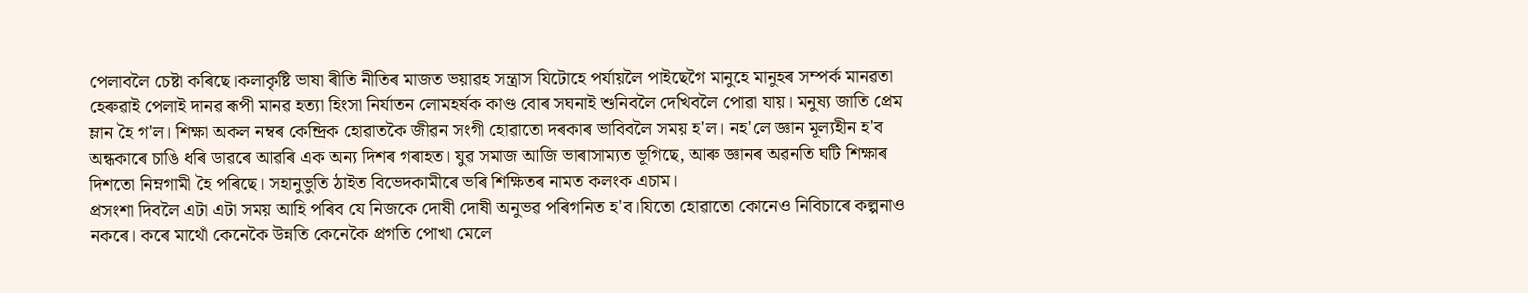পেলাবলৈ চেষ্টা কৰিছে।কলাকৃষ্টি ভাষা ৰীতি নীতিৰ মাজত ভয়াৱহ সন্ত্রাস যিটোহে পর্যায়লৈ পাইছেগৈ মানুহে মানুহৰ সম্পৰ্ক মানৱতা হেৰুৱাই পেলাই দানৱ ৰূপী মানৱ হত্যা হিংসা নিৰ্যাতন লোমহৰ্ষক কাণ্ড বোৰ সঘনাই শুনিবলৈ দেখিবলৈ পোৱা যায়। মনুষ্য জাতি প্রেম ম্লান হৈ গ'ল। শিক্ষা অকল নম্বৰ কেন্দ্রিক হোৱাতকৈ জীৱন সংগী হোৱাতো দৰকাৰ ভাবিবলৈ সময় হ'ল। নহ'লে জ্ঞান মূল্যহীন হ'ব অন্ধকাৰে চাঙি ধৰি ডাৱৰে আৱৰি এক অন্য দিশৰ গৰাহত। যুৱ সমাজ আজি ভাৰাসাম্যত ভূগিছে, আৰু জ্ঞানৰ অৱনতি ঘটি শিক্ষাৰ দিশতো নিম্নগামী হৈ পৰিছে। সহানুভুতি ঠাইত বিভেদকামীৰে ভৰি শিক্ষিতৰ নামত কলংক এচাম।
প্ৰসংশা দিবলৈ এটা এটা সময় আহি পৰিব যে নিজকে দোষী দোষী অনুভৱ পৰিগনিত হ'ব।যিতো হোৱাতো কোনেও নিবিচাৰে কল্পনাও নকৰে। কৰে মাথোঁ কেনেকৈ উন্নতি কেনেকৈ প্রগতি পোখা মেলে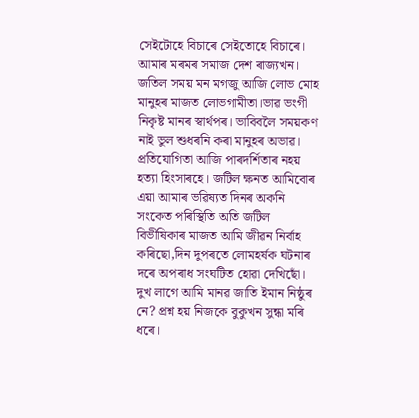সেইটোহে বিচাৰে সেইতোহে বিচাৰে। আমাৰ মৰমৰ সমাজ দেশ ৰাজ্যখন। জতিল সময় মন মগজু আজি লোভ মোহ মানুহৰ মাজত লোভগামীতা।ভাৱ ভংগী নিকৃষ্ট মানৰ স্বাৰ্থপৰ। ভাবিবলৈ সময়কণ নাই ভুল শুধৰনি কৰা মানুহৰ অভাৱ। প্রতিযোগিতা আজি পাৰদর্শিতাৰ নহয় হত্যা হিংসাৰহে। জটিল ক্ষনত আমিবোৰ এয়া আমাৰ ভৱিষ্যত দিনৰ অকনি সংকেত পৰিস্থিতি অতি জটিল বিভীষিকাৰ মাজত আমি জীৱন নিৰ্বাহ কৰিছো,দিন দুপৰতে লোমহৰ্ষক ঘটনাৰ দৰে অপৰাধ সংঘটিত হোৱা দেখিছোঁ। দুখ লাগে আমি মানৱ জাতি ইমান নিষ্ঠুৰ নে? প্রশ্ন হয় নিজকে বুকুখন সুন্ধা মৰি ধৰে।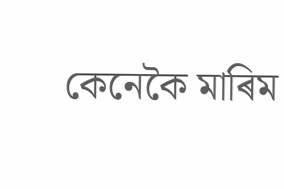কেনেকৈ মাৰিম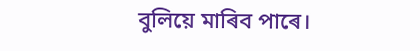বুলিয়ে মাৰিব পাৰে।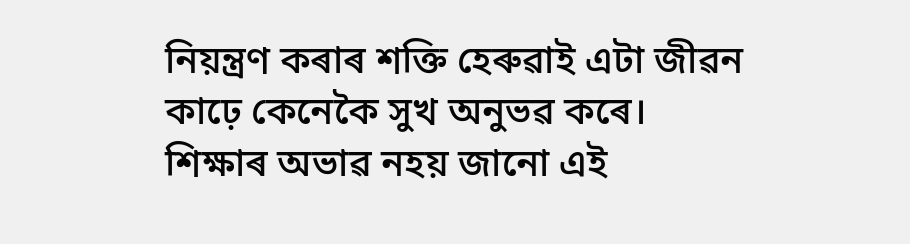নিয়ন্ত্ৰণ কৰাৰ শক্তি হেৰুৱাই এটা জীৱন কাঢ়ে কেনেকৈ সুখ অনুভৱ কৰে।
শিক্ষাৰ অভাৱ নহয় জানো এই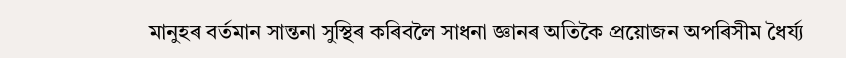মানুহৰ বৰ্তমান সান্তনা সুস্থিৰ কৰিবলৈ সাধনা জ্ঞানৰ অতিকৈ প্ৰয়োজন অপৰিসীম ধৈৰ্য্য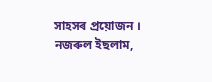সাহসৰ প্ৰয়োজন ।
নজৰুল ইছলাম,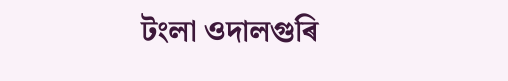টংলা ওদালগুৰি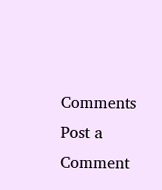Comments
Post a Comment